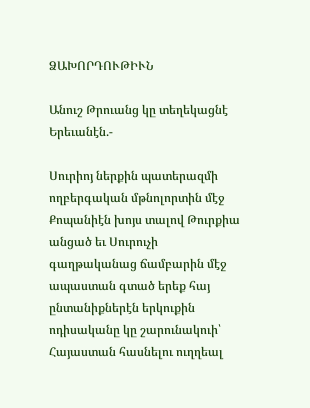ՁԱԽՈՐԴՈՒԹԻՒՆ

Անուշ Թրուանց կը տեղեկացնէ Երեւանէն.-

Սուրիոյ ներքին պատերազմի ողբերգական մթնոլորտին մէջ Քոպանիէն խոյս տալով Թուրքիա անցած եւ Սուրուչի գաղթականաց ճամբարին մէջ ապաստան գտած երեք հայ ընտանիքներէն երկուքին ոդիսականը կը շարունակուի՝ Հայաստան հասնելու ուղղեալ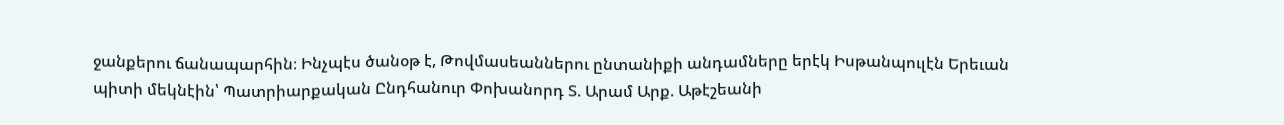ջանքերու ճանապարհին։ Ինչպէս ծանօթ է, Թովմասեաններու ընտանիքի անդամները երէկ Իսթանպուլէն Երեւան պիտի մեկնէին՝ Պատրիարքական Ընդհանուր Փոխանորդ Տ. Արամ Արք. Աթէշեանի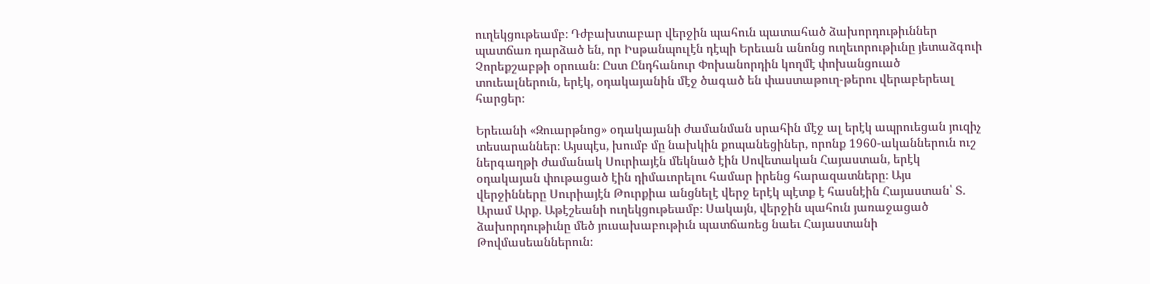ուղեկցութեամբ։ Դժբախտաբար վերջին պահուն պատահած ձախորդութիւններ պատճառ դարձած են, որ Իսթանպուլէն դէպի Երեւան անոնց ուղեւորութիւնը յետաձգուի Չորեքշաբթի օրուան։ Ըստ Ընդհանուր Փոխանորդին կողմէ փոխանցուած տուեալներուն, երէկ, օդակայանին մէջ ծագած են փաստաթուղ-թերու վերաբերեալ հարցեր։

Երեւանի «Զուարթնոց» օդակայանի ժամանման սրահին մէջ ալ երէկ ապրուեցան յուզիչ տեսարաններ։ Այսպէս, խումբ մը նախկին քոպանեցիներ, որոնք 1960-ականներուն ուշ ներգաղթի ժամանակ Սուրիայէն մեկնած էին Սովետական Հայաստան, երէկ օդակայան փութացած էին դիմաւորելու համար իրենց հարազատները։ Այս վերջինները Սուրիայէն Թուրքիա անցնելէ վերջ երէկ պէտք է հասնէին Հայաստան՝ Տ. Արամ Արք. Աթէշեանի ուղեկցութեամբ։ Սակայն, վերջին պահուն յառաջացած ձախորդութիւնը մեծ յուսախաբութիւն պատճառեց նաեւ Հայաստանի Թովմասեաններուն։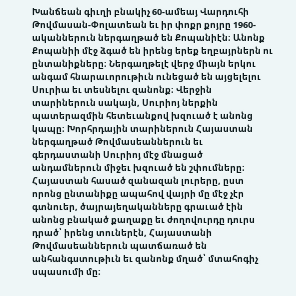Խանճեան գիւղի բնակիչ 60-ամեայ Վարդուհի Թովմասան-Փոլատեան եւ իր փոքր քոյրը 1960-ականներուն ներգաղթած են Քոպանիէն։ Անոնք Քոպանիի մէջ ձգած են իրենց երեք եղբայրներն ու ընտանիքները։ Ներգաղթելէ վերջ միայն երկու անգամ հնարաւորութիւն ունեցած են այցելելու Սուրիա եւ տեսնելու զանոնք։ Վերջին տարիներուն սակայն, Սուրիոյ ներքին պատերազմին հետեւանքով խզուած է անոնց կապը։ Խորհրդային տարիներուն Հայաստան ներգաղթած Թովմասեաններուն եւ գերդաստանի Սուրիոյ մէջ մնացած անդամներուն միջեւ խզուած են շփումները։ Հայաստան հասած զանազան լուրերը, ըստ որոնց ընտանիքը ապահով վայրի մը մէջ չէր գտնուեր, ծայրայեղականները գրաւած էին անոնց բնակած քաղաքը եւ ժողովուրդը դուրս դրած՝ իրենց տուներէն, Հայաստանի Թովմասեաններուն պատճառած են անհանգստութիւն եւ զանոնք մղած՝ մտահոգիչ սպասումի մը։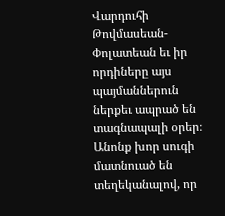Վարդուհի Թովմասեան-Փոլատեան եւ իր որդիները այս պայմաններուն ներքեւ ապրած են տագնապալի օրեր։ Անոնք խոր սուգի մատնուած են տեղեկանալով, որ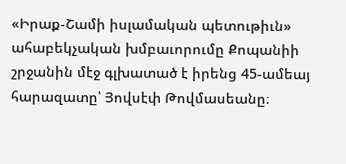«Իրաք-Շամի իսլամական պետութիւն» ահաբեկչական խմբաւորումը Քոպանիի շրջանին մէջ գլխատած է իրենց 45-ամեայ հարազատը՝ Յովսէփ Թովմասեանը։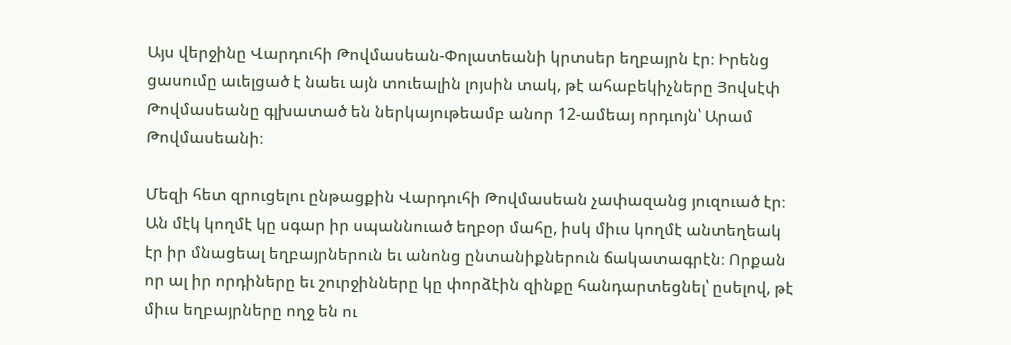Այս վերջինը Վարդուհի Թովմասեան-Փոլատեանի կրտսեր եղբայրն էր։ Իրենց ցասումը աւելցած է նաեւ այն տուեալին լոյսին տակ, թէ ահաբեկիչները Յովսէփ Թովմասեանը գլխատած են ներկայութեամբ անոր 12-ամեայ որդւոյն՝ Արամ Թովմասեանի։

Մեզի հետ զրուցելու ընթացքին Վարդուհի Թովմասեան չափազանց յուզուած էր։ Ան մէկ կողմէ կը սգար իր սպաննուած եղբօր մահը, իսկ միւս կողմէ անտեղեակ էր իր մնացեալ եղբայրներուն եւ անոնց ընտանիքներուն ճակատագրէն։ Որքան որ ալ իր որդիները եւ շուրջինները կը փորձէին զինքը հանդարտեցնել՝ ըսելով, թէ միւս եղբայրները ողջ են ու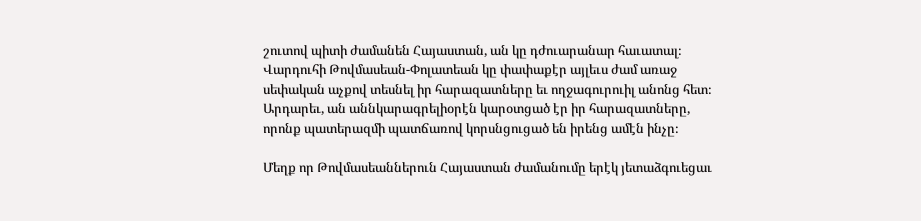շուտով պիտի ժամանեն Հայաստան, ան կը դժուարանար հաւատալ։ Վարդուհի Թովմասեան-Փոլատեան կը փափաքէր այլեւս ժամ առաջ սեփական աչքով տեսնել իր հարազատները եւ ողջագուրուիլ անոնց հետ։ Արդարեւ, ան աննկարագրելիօրէն կարօտցած էր իր հարազատները, որոնք պատերազմի պատճառով կորսնցուցած են իրենց ամէն ինչը։

Մեղք որ Թովմասեաններուն Հայաստան ժամանումը երէկ յետաձգուեցաւ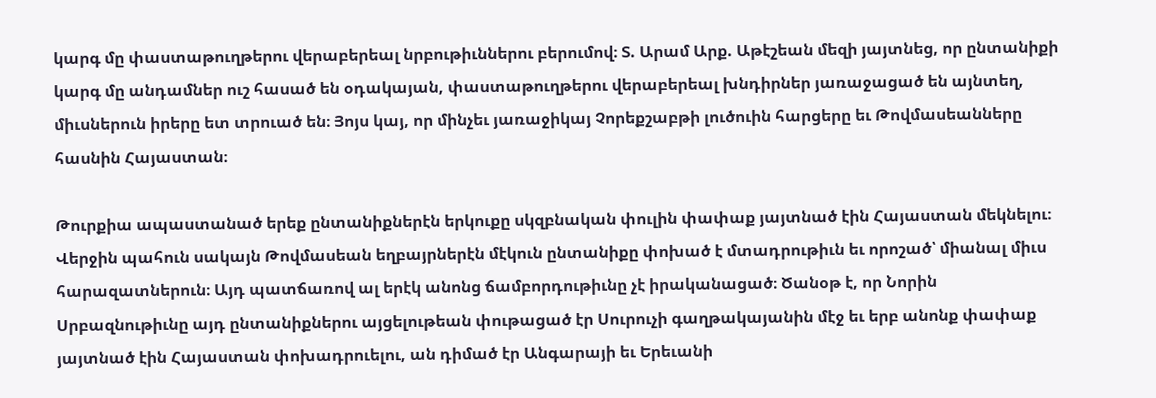կարգ մը փաստաթուղթերու վերաբերեալ նրբութիւններու բերումով։ Տ. Արամ Արք. Աթէշեան մեզի յայտնեց, որ ընտանիքի կարգ մը անդամներ ուշ հասած են օդակայան, փաստաթուղթերու վերաբերեալ խնդիրներ յառաջացած են այնտեղ, միւսներուն իրերը ետ տրուած են։ Յոյս կայ, որ մինչեւ յառաջիկայ Չորեքշաբթի լուծուին հարցերը եւ Թովմասեանները հասնին Հայաստան։

Թուրքիա ապաստանած երեք ընտանիքներէն երկուքը սկզբնական փուլին փափաք յայտնած էին Հայաստան մեկնելու։ Վերջին պահուն սակայն Թովմասեան եղբայրներէն մէկուն ընտանիքը փոխած է մտադրութիւն եւ որոշած՝ միանալ միւս հարազատներուն։ Այդ պատճառով ալ երէկ անոնց ճամբորդութիւնը չէ իրականացած։ Ծանօթ է, որ Նորին Սրբազնութիւնը այդ ընտանիքներու այցելութեան փութացած էր Սուրուչի գաղթակայանին մէջ եւ երբ անոնք փափաք յայտնած էին Հայաստան փոխադրուելու, ան դիմած էր Անգարայի եւ Երեւանի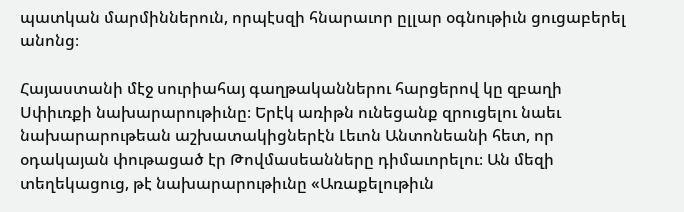պատկան մարմիններուն, որպէսզի հնարաւոր ըլլար օգնութիւն ցուցաբերել անոնց։

Հայաստանի մէջ սուրիահայ գաղթականներու հարցերով կը զբաղի Սփիւռքի նախարարութիւնը։ Երէկ առիթն ունեցանք զրուցելու նաեւ նախարարութեան աշխատակիցներէն Լեւոն Անտոնեանի հետ, որ օդակայան փութացած էր Թովմասեանները դիմաւորելու։ Ան մեզի տեղեկացուց, թէ նախարարութիւնը «Առաքելութիւն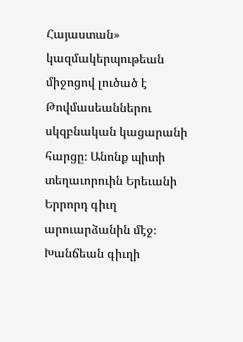Հայաստան» կազմակերպութեան միջոցով լուծած է Թովմասեաններու սկզբնական կացարանի հարցը։ Անոնք պիտի տեղաւորուին Երեւանի Երրորդ գիւղ արուարձանին մէջ։ Խանճեան գիւղի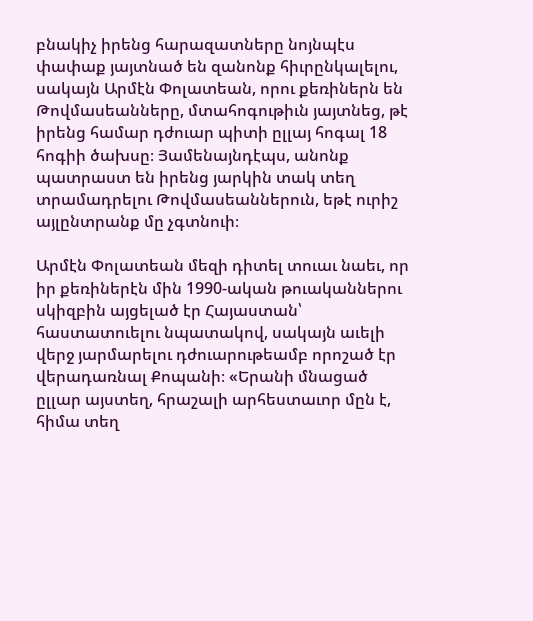բնակիչ իրենց հարազատները նոյնպէս փափաք յայտնած են զանոնք հիւրընկալելու, սակայն Արմէն Փոլատեան, որու քեռիներն են Թովմասեանները, մտահոգութիւն յայտնեց, թէ իրենց համար դժուար պիտի ըլլայ հոգալ 18 հոգիի ծախսը։ Յամենայնդէպս, անոնք պատրաստ են իրենց յարկին տակ տեղ տրամադրելու Թովմասեաններուն, եթէ ուրիշ այլընտրանք մը չգտնուի։

Արմէն Փոլատեան մեզի դիտել տուաւ նաեւ, որ իր քեռիներէն մին 1990-ական թուականներու սկիզբին այցելած էր Հայաստան՝ հաստատուելու նպատակով, սակայն աւելի վերջ յարմարելու դժուարութեամբ որոշած էր վերադառնալ Քոպանի։ «Երանի մնացած ըլլար այստեղ, հրաշալի արհեստաւոր մըն է, հիմա տեղ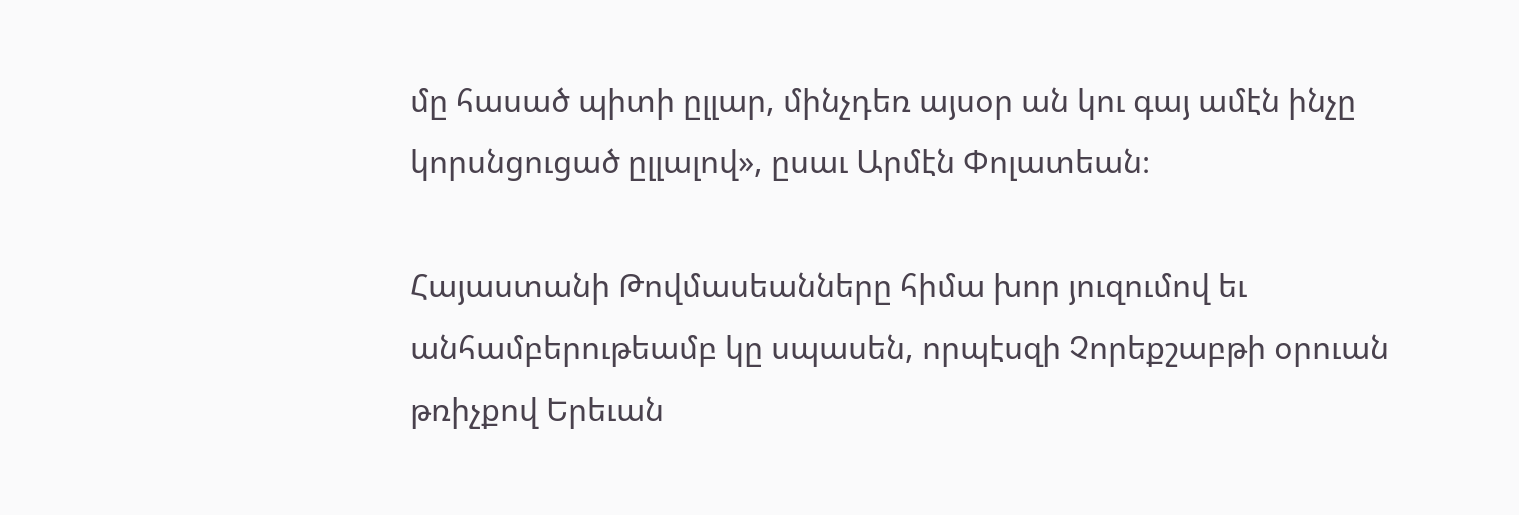մը հասած պիտի ըլլար, մինչդեռ այսօր ան կու գայ ամէն ինչը կորսնցուցած ըլլալով», ըսաւ Արմէն Փոլատեան։

Հայաստանի Թովմասեանները հիմա խոր յուզումով եւ անհամբերութեամբ կը սպասեն, որպէսզի Չորեքշաբթի օրուան թռիչքով Երեւան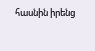հասնին իրենց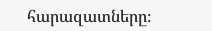հարազատները։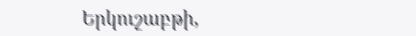Երկուշաբթի,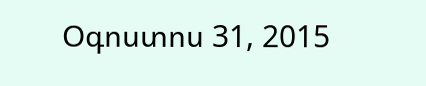Օգոստոս 31, 2015